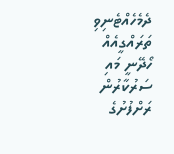ދެމެހެއްޓެނިވި ތަރައްގީއެއް ހޯދޭނީ މައި ސަރުކާރުން ރަށްފުށުގެ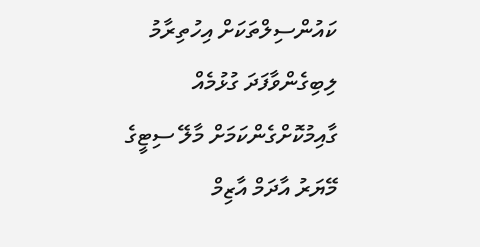ކައުންސިލްތަކަށް އިހުތިރާމު ލިބިގެންވާފަދަ ގުޅުމެއް ގާއިމުކޮށްގެންކަމަށް މާލޭ ސިޓީގެ މޭޔަރު އާދަމް އާޒިމް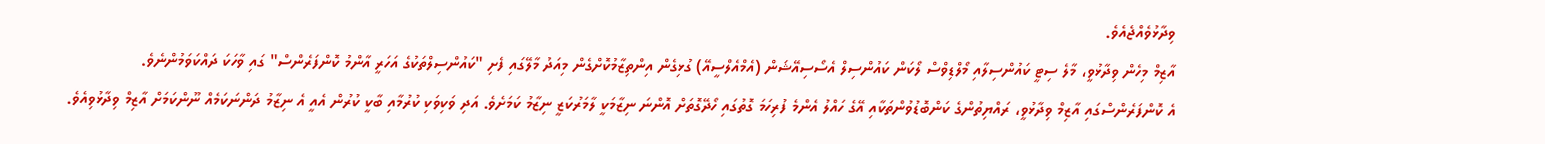ވިދާޅުވެއްޖެއެވެ.
އާޒިމް މިހެން ވިދާޅުވީ، މާލެ ސިޓީ ކައުންސިލާއި މޯލްޑިވްސް ލޯކަން ކައުންސިލް އެސޯސިއޭޝަން (އެމްއެލްސީއޭ) ގުޅިގެން އިންތިޒާމުކޮށްގެން މިއަދު މާލޭގައި ފެށި "ކައުންސިލްތަކުގެ އަހަރީ އާންމު ކޮންފަރެންސް" ގައި ވާހަކަ ދައްކަވަމުންނެވެ.
އެ ކޮންފަރެންސްގައި އާޒިމް ވިދާޅުވީ، ރައްޔިތުންގެ ކަންބޮޑުވުންތަކާއި އޭގެ ހައްލު އެންމެ ފުރިހަމަ ގޮތުގައި ހޯދޭގޮތަށް އޮންނަ ނިޒާމަކީ ލާމަރުކަޒީ ނިޒާމު ކަމަށެވެ. އަދި ވަކިވަކި ކުރުމާއި ބާކީ ކުރުން އެއީ އެ ނިޒާމު ދަންނަކަމެއް ނޫންކަމަށް އާޒިމް ވިދާޅުވިއެވެ.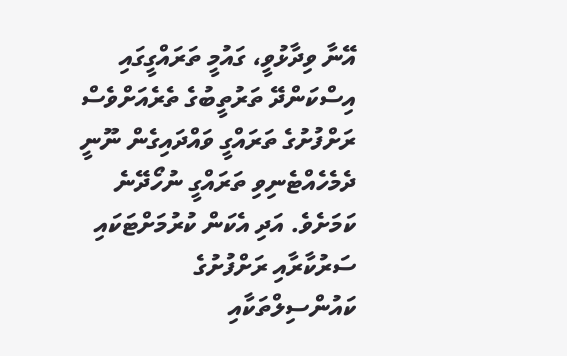އޭނާ ވިދާޅުވީ، ގައުމީ ތަރައްގީގައި އިސްކަންދޭ ތަރުތީބުގެ ތެރެއަށްވެސް ރަށްފުށުގެ ތަރައްގީ ވައްދައިގެން ނޫނީ ދެމެހެއްޓެނިވި ތަރައްގީ ނުހޯދޭނެ ކަމަށެވެ. އަދި އެކަން ކުރުމަށްޓަކައި ސަރުކާރާއި ރަށްފުށުގެ ކައުންސިލްތަކާއި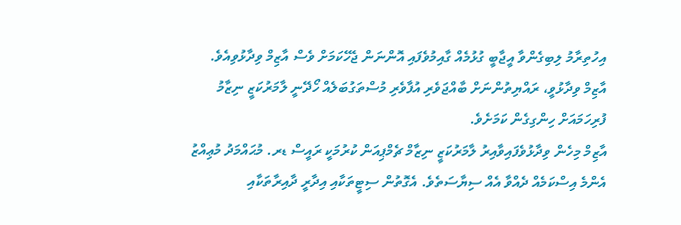އިހުތިރާމު ލިބިގެންވާ އީޖާބީ ގުޅުމެއް ގާއިމުވެފައި އޮންނަން ޖެހޭކަމަށް ވެސް އާޒިމް ވިދާޅުވިއެވެ.
އާޒިމް ވިދާޅުވީ، ރައްޔިތުންނަށް ބާއްޖަވެރި އުފާވެރި މުސްތަގުބަލެއް ހޯދޭނީ ލާމަރުކަޒީ ނިޒާމު ފުރިހަމައަށް ހިންގިގެން ކަމަށެވެ.
އާޒިމް މިހެން ވިދާޅުވެފައިވާއިރު ލާމަރުކަޒީ ނިޒާމް ޗެމްޕިއަން ކުރުމަކީ ރައީސް ޑރ. މުޙައްމަދު މުޢިއްޒު އެންމެ އިސްކަމެއް ދެއްވާ އެއް ސިޔާސަތެވެ. އެގޮތުން ސިޓީތަކާއި އިދާރީ ދާއިރާތަކާއި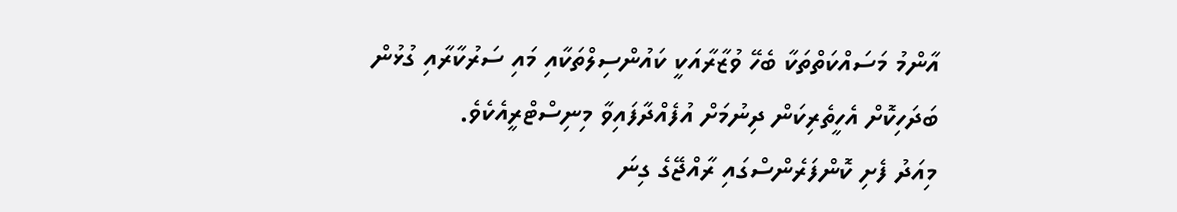އާންމު މަސައްކަތްތަކާ ބެހޭ ވުޒާރާއަކީ ކައުންސިލްތަކާއި މައި ސަރުކާރާއި ގުޅުން ބަދަހިކޮށް އެހީތެރިކަން ދިނުމަށް އުފެއްދާފައިވާ މިނިސްޓްރީއެކެވެ.
މިއަދު ފެށި ކޮންފަރެންސްގައި ރާއްޖޭގެ ގިނަ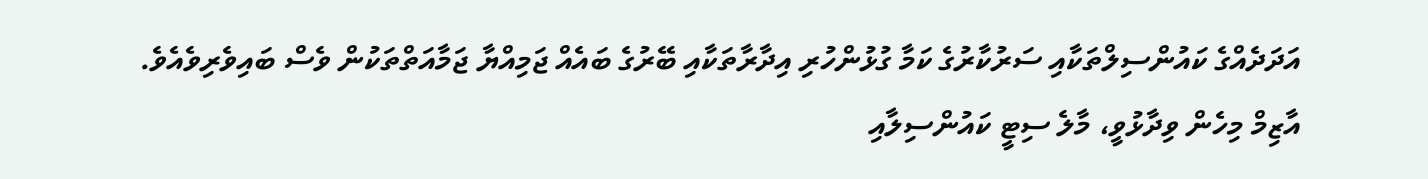އަދަދެއްގެ ކައުންސިލްތަކާއި ސަރުކާރުގެ ކަމާ ގުޅުންހުރި އިދާރާތަކާއި ބޭރުގެ ބައެއް ޖަމިއްޔާ ޖަމާއަތްތަކުން ވެސް ބައިވެރިވެއެވެ.
އާޒިމް މިހެން ވިދާޅުވީ، މާލެ ސިޓީ ކައުންސިލާއި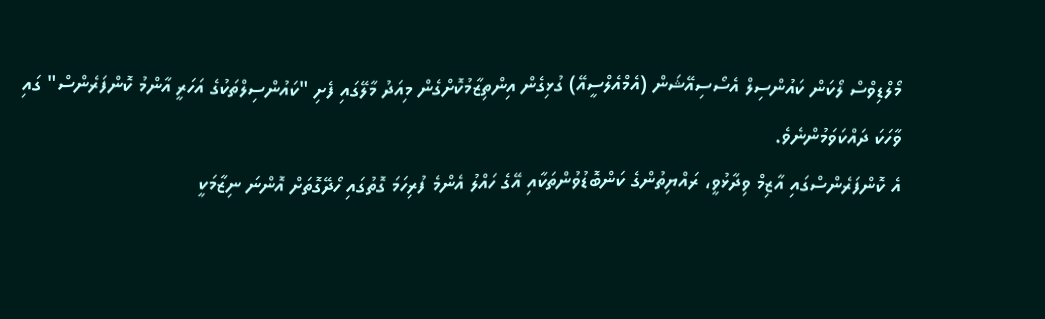މޯލްޑިވްސް ލޯކަން ކައުންސިލް އެސޯސިއޭޝަން (އެމްއެލްސީއޭ) ގުޅިގެން އިންތިޒާމުކޮށްގެން މިއަދު މާލޭގައި ފެށި "ކައުންސިލްތަކުގެ އަހަރީ އާންމު ކޮންފަރެންސް" ގައި ވާހަކަ ދައްކަވަމުންނެވެ.
އެ ކޮންފަރެންސްގައި އާޒިމް ވިދާޅުވީ، ރައްޔިތުންގެ ކަންބޮޑުވުންތަކާއި އޭގެ ހައްލު އެންމެ ފުރިހަމަ ގޮތުގައި ހޯދޭގޮތަށް އޮންނަ ނިޒާމަކީ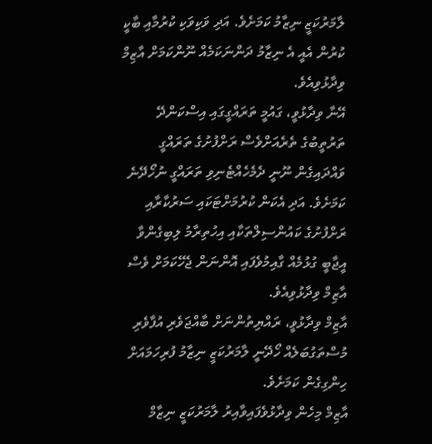ލާމަރުކަޒީ ނިޒާމު ކަމަށެވެ. އަދި ވަކިވަކި ކުރުމާއި ބާކީ ކުރުން އެއީ އެ ނިޒާމު ދަންނަކަމެއް ނޫންކަމަށް އާޒިމް ވިދާޅުވިއެވެ.
އޭނާ ވިދާޅުވީ، ގައުމީ ތަރައްގީގައި އިސްކަންދޭ ތަރުތީބުގެ ތެރެއަށްވެސް ރަށްފުށުގެ ތަރައްގީ ވައްދައިގެން ނޫނީ ދެމެހެއްޓެނިވި ތަރައްގީ ނުހޯދޭނެ ކަމަށެވެ. އަދި އެކަން ކުރުމަށްޓަކައި ސަރުކާރާއި ރަށްފުށުގެ ކައުންސިލްތަކާއި އިހުތިރާމު ލިބިގެންވާ އީޖާބީ ގުޅުމެއް ގާއިމުވެފައި އޮންނަން ޖެހޭކަމަށް ވެސް އާޒިމް ވިދާޅުވިއެވެ.
އާޒިމް ވިދާޅުވީ، ރައްޔިތުންނަށް ބާއްޖަވެރި އުފާވެރި މުސްތަގުބަލެއް ހޯދޭނީ ލާމަރުކަޒީ ނިޒާމު ފުރިހަމައަށް ހިންގިގެން ކަމަށެވެ.
އާޒިމް މިހެން ވިދާޅުވެފައިވާއިރު ލާމަރުކަޒީ ނިޒާމް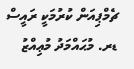ޗެމްޕިއަން ކުރުމަކީ ރައީސް ޑރ. މުޙައްމަދު މުޢިއްޒު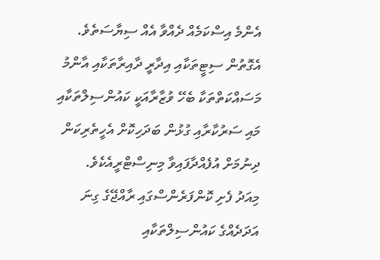އެންމެ އިސްކަމެއް ދެއްވާ އެއް ސިޔާސަތެވެ. އެގޮތުން ސިޓީތަކާއި އިދާރީ ދާއިރާތަކާއި އާންމު މަސައްކަތްތަކާ ބެހޭ ވުޒާރާއަކީ ކައުންސިލްތަކާއި މައި ސަރުކާރާއި ގުޅުން ބަދަހިކޮށް އެހީތެރިކަން ދިނުމަށް އުފެއްދާފައިވާ މިނިސްޓްރީއެކެވެ.
މިއަދު ފެށި ކޮންފަރެންސްގައި ރާއްޖޭގެ ގިނަ އަދަދެއްގެ ކައުންސިލްތަކާއި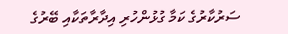ސަރުކާރުގެ ކަމާ ގުޅުންހުރި އިދާރާތަކާއި ބޭރުގެ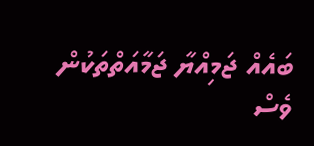ބައެއް ޖަމިއްޔާ ޖަމާއަތްތަކުން ވެސް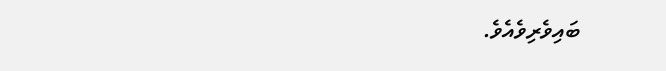ބައިވެރިވެއެވެ.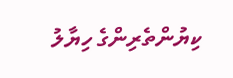ކިޔުންތެރިންގެ ހިޔާލު